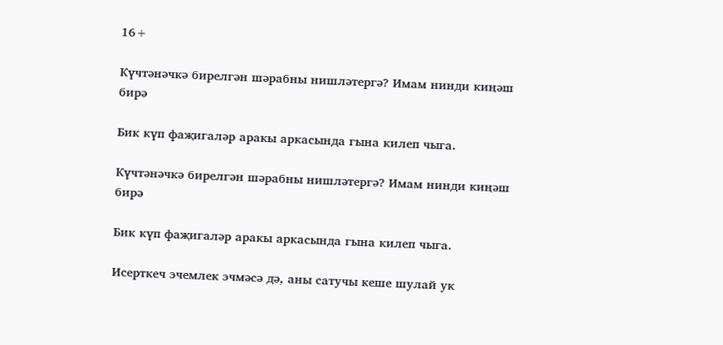16+

Күчтәнәчкә бирелгән шәрабны нишләтергә? Имам нинди киңәш бирә

Бик күп фаҗигаләр аракы аркасында гына килеп чыга.

Күчтәнәчкә бирелгән шәрабны нишләтергә? Имам нинди киңәш бирә

Бик күп фаҗигаләр аракы аркасында гына килеп чыга.

Исерткеч эчемлек эчмәсә дә, аны сатучы кеше шулай ук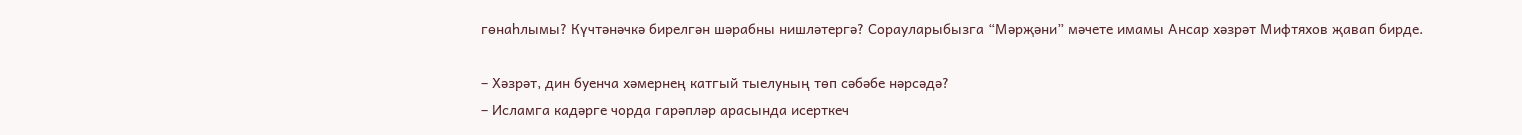гөнаһлымы? Күчтәнәчкә бирелгән шәрабны нишләтергә? Сорауларыбызга “Мәрҗәни” мәчете имамы Ансар хәзрәт Мифтяхов җавап бирде.

– Хәзрәт, дин буенча хәмернең катгый тыелуның төп сәбәбе нәрсәдә?
– Исламга кадәрге чорда гарәпләр арасында исерткеч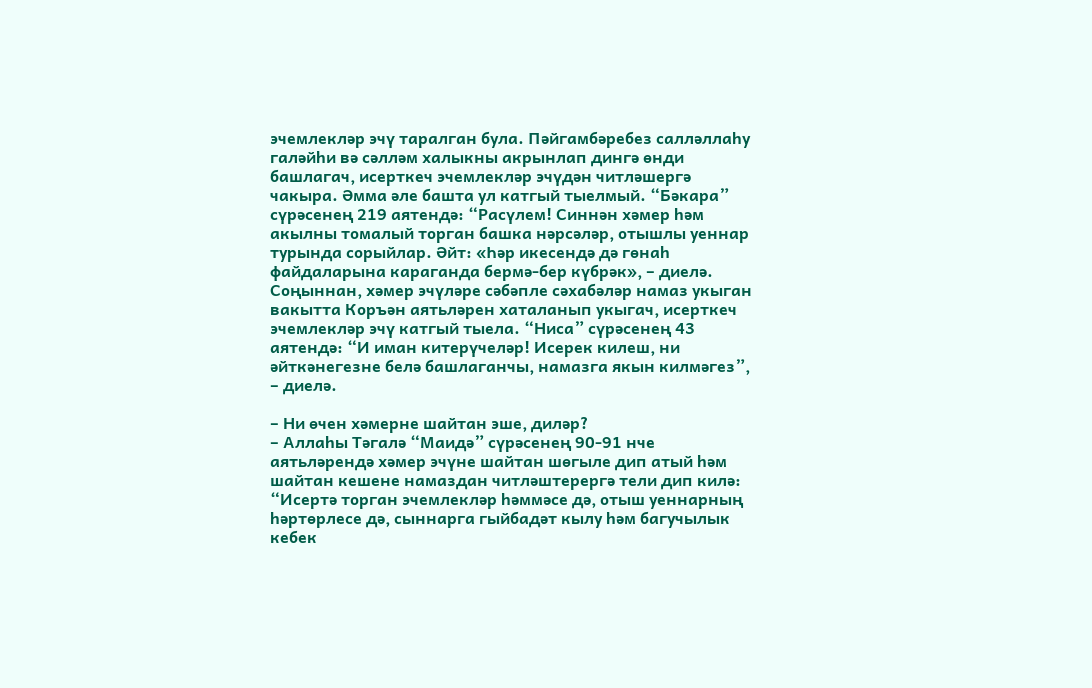эчемлекләр эчү таралган була. Пәйгамбәребез салләллаһу галәйһи вә сәлләм халыкны акрынлап дингә өнди башлагач, исерткеч эчемлекләр эчүдән читләшергә чакыра. Әмма әле башта ул катгый тыелмый. “Бәкара” сүрәсенең 219 аятендә: “Расүлем! Синнән хәмер һәм акылны томалый торган башка нәрсәләр, отышлы уеннар турында сорыйлар. Әйт: «Һәр икесендә дә гөнаһ файдаларына караганда бермә-бер күбрәк», – диелә. Соңыннан, хәмер эчүләре сәбәпле сәхабәләр намаз укыган вакытта Коръән аятьләрен хаталанып укыгач, исерткеч эчемлекләр эчү катгый тыела. “Ниса” сүрәсенең 43 аятендә: “И иман китерүчеләр! Исерек килеш, ни әйткәнегезне белә башлаганчы, намазга якын килмәгез”, – диелә.

– Ни өчен хәмерне шайтан эше, диләр?
– Аллаһы Тәгалә “Маидә” сүрәсенең 90-91 нче аятьләрендә хәмер эчүне шайтан шөгыле дип атый һәм шайтан кешене намаздан читләштерергә тели дип килә: “Исертә торган эчемлекләр һәммәсе дә, отыш уеннарның һәртөрлесе дә, сыннарга гыйбадәт кылу һәм багучылык кебек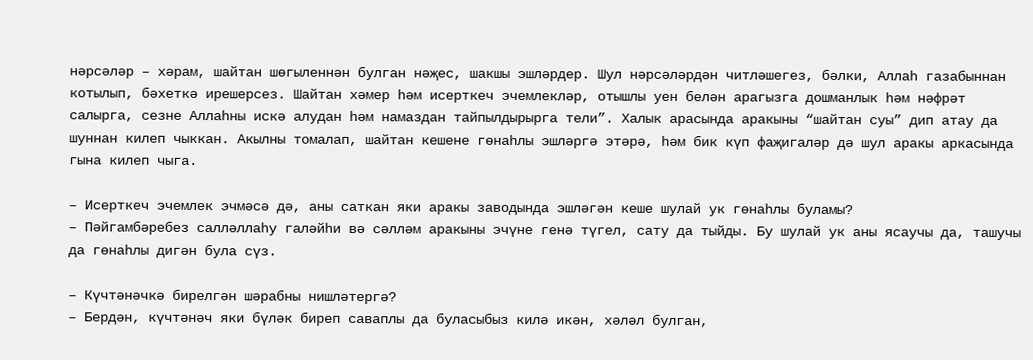нәрсәләр – хәрам, шайтан шөгыленнән булган нәҗес, шакшы эшләрдер. Шул нәрсәләрдән читләшегез, бәлки, Аллаһ газабыннан котылып, бәхеткә ирешерсез. Шайтан хәмер һәм исерткеч эчемлекләр, отышлы уен белән арагызга дошманлык һәм нәфрәт салырга, сезне Аллаһны искә алудан һәм намаздан тайпылдырырга тели”. Халык арасында аракыны “шайтан суы” дип атау да шуннан килеп чыккан. Акылны томалап, шайтан кешене гөнаһлы эшләргә этәрә, һәм бик күп фаҗигаләр дә шул аракы аркасында гына килеп чыга.

– Исерткеч эчемлек эчмәсә дә, аны саткан яки аракы заводында эшләгән кеше шулай ук гөнаһлы буламы?
– Пәйгамбәребез салләллаһу галәйһи вә сәлләм аракыны эчүне генә түгел, сату да тыйды. Бу шулай ук аны ясаучы да, ташучы да гөнаһлы дигән була сүз.

– Күчтәнәчкә бирелгән шәрабны нишләтергә?
– Бердән, күчтәнәч яки бүләк биреп саваплы да буласыбыз килә икән, хәләл булган,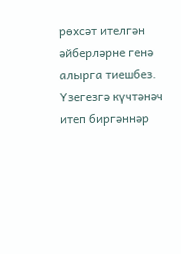рөхсәт ителгән әйберләрне генә алырга тиешбез. Үзегезгә күчтәнәч итеп биргәннәр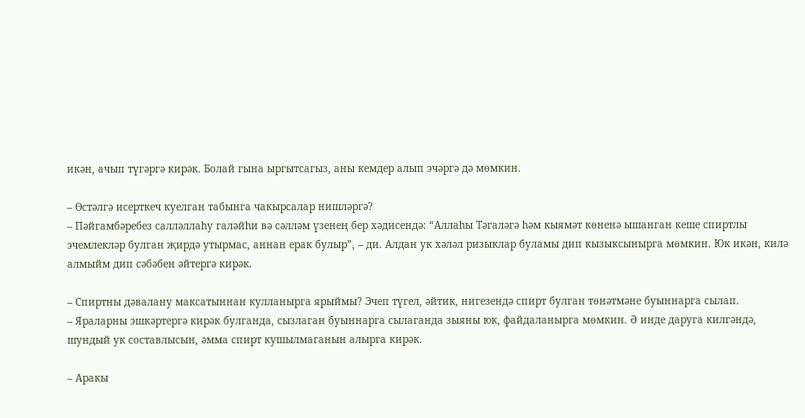икән, ачып түгәргә кирәк. Болай гына ыргытсагыз, аны кемдер алып эчәргә дә мөмкин.

– Өстәлгә исерткеч куелган табынга чакырсалар нишләргә?
– Пәйгамбәребез салләллаһу галәйһи вә сәлләм үзенең бер хәдисендә: “Аллаһы Тәгаләгә һәм кыямәт көненә ышанган кеше спиртлы эчемлекләр булган җирдә утырмас, аннан ерак булыр”, – ди. Алдан ук хәләл ризыклар буламы дип кызыксынырга мөмкин. Юк икән, килә алмыйм дип сәбәбен әйтергә кирәк.

– Спиртны дәвалану максатыннан кулланырга ярыймы? Эчеп түгел, әйтик, нигезендә спирт булган төнәтмәне буыннарга сылап.
– Яраларны эшкәртергә кирәк булганда, сызлаган буыннарга сылаганда зыяны юк, файдаланырга мөмкин. Ә инде даруга килгәндә, шундый ук составлысын, әмма спирт кушылмаганын алырга кирәк.

– Аракы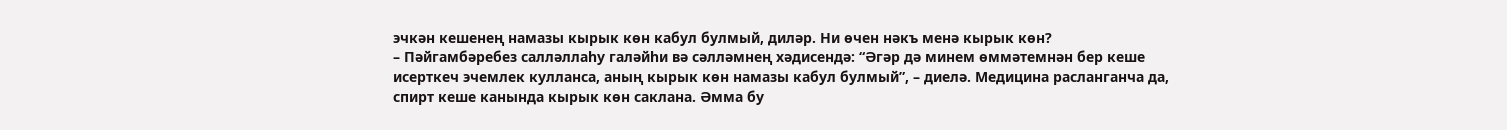эчкән кешенең намазы кырык көн кабул булмый, диләр. Ни өчен нәкъ менә кырык көн?
– Пәйгамбәребез салләллаһу галәйһи вә сәлләмнең хәдисендә: “Әгәр дә минем өммәтемнән бер кеше исерткеч эчемлек кулланса, аның кырык көн намазы кабул булмый”, – диелә. Медицина расланганча да, спирт кеше канында кырык көн саклана. Әмма бу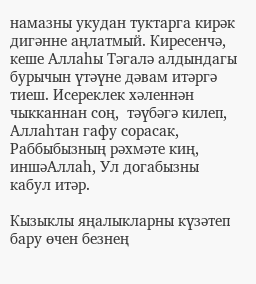намазны укудан туктарга кирәк дигәнне аңлатмый. Киресенчә, кеше Аллаһы Тәгалә алдындагы бурычын үтәүне дәвам итәргә тиеш. Исереклек хәленнән чыкканнан соң,  тәүбәгә килеп, Аллаһтан гафу сорасак, Раббыбызның рәхмәте киң, иншәАллаһ, Ул догабызны кабул итәр.

Кызыклы яңалыкларны күзәтеп бару өчен безнең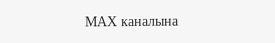МАХ каналына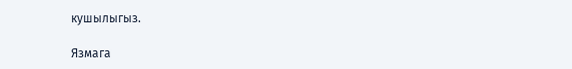кушылыгыз.

Язмага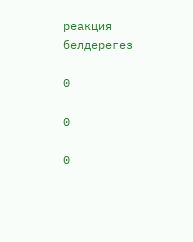реакция белдерегез

0

0

0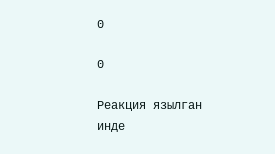0

0

Реакция язылган инде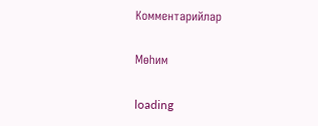Комментарийлар

Мөһим

loading